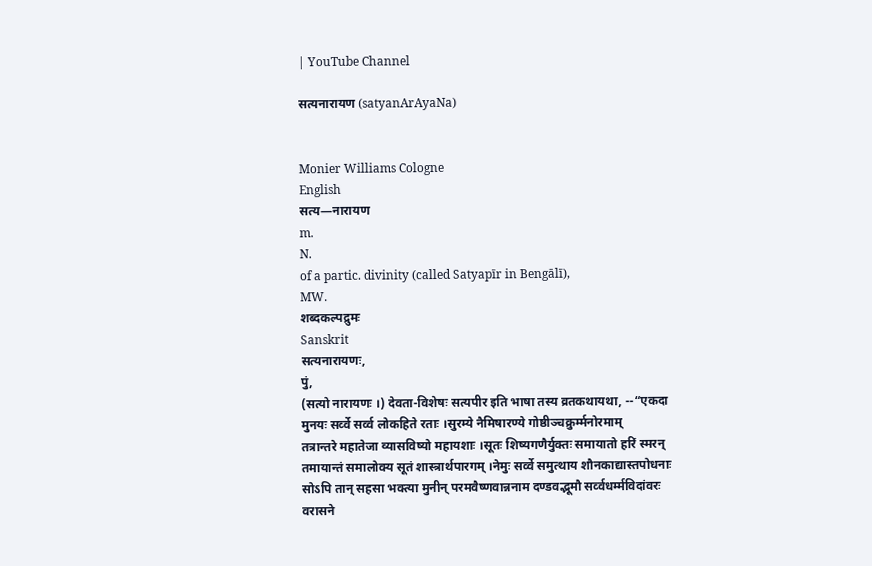| YouTube Channel

सत्यनारायण (satyanArAyaNa)


Monier Williams Cologne
English
सत्य—नारायण
m.
N.
of a partic. divinity (called Satyapīr in Bengālī),
MW.
शब्दकल्पद्रुमः
Sanskrit
सत्यनारायणः,
पुं,
(सत्यो नारायणः ।) देवता-विशेषः सत्यपीर इति भाषा तस्य व्रतकथायथा, --“एकदा मुनयः सर्व्वे सर्व्व लोकहिते रताः ।सुरम्ये नैमिषारण्ये गोष्ठीञ्चक्रुर्म्मनोरमाम्
तत्रान्तरे महातेजा व्यासविष्यो महायशाः ।सूतः शिष्यगणैर्युक्तः समायातो हरिं स्मरन्
तमायान्तं समालोक्य सूतं शास्त्रार्थपारगम् ।नेमुः सर्व्वे समुत्थाय शौनकाद्यास्तपोधनाः
सोऽपि तान् सहसा भक्त्या मुनीन् परमवैष्णवान्ननाम दण्डवद्भूमौ सर्व्वधर्म्मविदांवरः
वरासने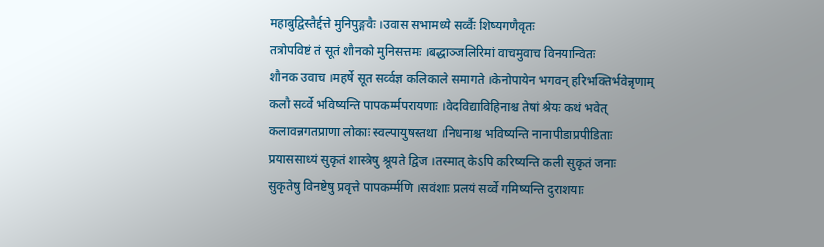महाबुद्विस्तैर्द्दत्ते मुनिपुङ्गवैः ।उवास सभामध्ये सर्व्वैः शिष्यगणैवृतः
तत्रोपविष्टं तं सूतं शौनको मुनिसत्तमः ।बद्धाञ्जलिरिमां वाचमुवाच विनयान्वितः
शौनक उवाच ।महर्षे सूत सर्व्वज्ञ कलिकाले समागते ।केनोपायेन भगवन् हरिभक्तिर्भवेन्नृणाम्
कलौ सर्व्वे भविष्यन्ति पापकर्म्मपरायणाः ।वेदविद्याविहिनाश्च तेषां श्रेयः कथं भवेत्
कलावन्नगतप्राणा लोकाः स्वल्पायुषस्तथा ।निधनाश्च भविष्यन्ति नानापीडाप्रपीडिताः
प्रयाससाध्यं सुकृतं शास्त्रेषु श्रूयते द्विज ।तस्मात् केऽपि करिष्यन्ति कली सुकृतं जनाः
सुकृतेषु विनष्टेषु प्रवृत्ते पापकर्म्मणि ।सवंशाः प्रलयं सर्व्वे गमिष्यन्ति दुराशयाः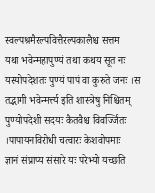स्वल्पश्रमैरल्पवित्तैरल्पकालैश्च सत्तम
यथा भवेन्महापुण्यं तथा कथय सूत नः
यस्योपदेशतः पुण्यं पापं वा कुरुते जनः ।स तद्भागी भवेन्मर्त्त्य इति शास्त्रेषु निश्चितम्
पुण्योपदेशी सदयः कैतवैश्च विवर्ज्जितः ।पापायनविरोधी चत्वारः केशवोपमाः
ज्ञानं संप्राप्य संसारे यः परेभ्यो यच्छति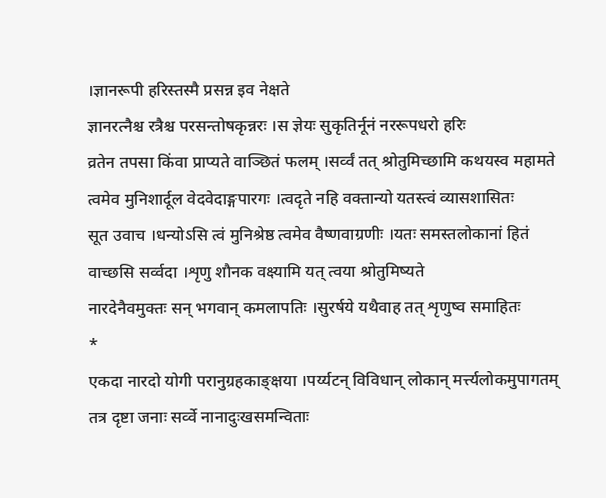।ज्ञानरूपी हरिस्तस्मै प्रसन्न इव नेक्षते
ज्ञानरत्नैश्च रत्रैश्च परसन्तोषकृन्नरः ।स ज्ञेयः सुकृतिर्नूनं नररूपधरो हरिः
व्रतेन तपसा किंवा प्राप्यते वाञ्छितं फलम् ।सर्व्वं तत् श्रोतुमिच्छामि कथयस्व महामते
त्वमेव मुनिशार्दूल वेदवेदाङ्गपारगः ।त्वदृते नहि वक्तान्यो यतस्त्वं व्यासशासितः
सूत उवाच ।धन्योऽसि त्वं मुनिश्रेष्ठ त्वमेव वैष्णवाग्रणीः ।यतः समस्तलोकानां हितं वाच्छसि सर्व्वदा ।शृणु शौनक वक्ष्यामि यत् त्वया श्रोतुमिष्यते
नारदेनैवमुक्तः सन् भगवान् कमलापतिः ।सुरर्षये यथैवाह तत् शृणुष्व समाहितः
*
एकदा नारदो योगी परानुग्रहकाङ्क्षया ।पर्य्यटन् विविधान् लोकान् मर्त्त्यलोकमुपागतम्
तत्र दृष्टा जनाः सर्व्वे नानादुःखसमन्विताः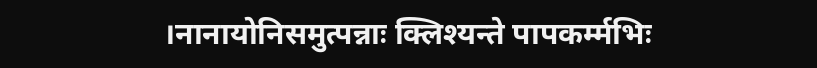।नानायोनिसमुत्पन्नाः क्लिश्यन्ते पापकर्म्मभिः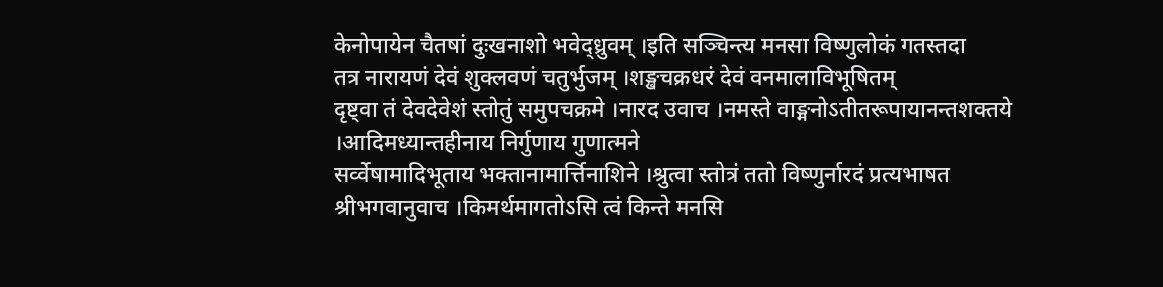केनोपायेन चैतषां दुःखनाशो भवेद्ध्रुवम् ।इति सञ्चिन्त्य मनसा विष्णुलोकं गतस्तदा
तत्र नारायणं देवं शुक्लवणं चतुर्भुजम् ।शङ्खचक्रधरं देवं वनमालाविभूषितम्
दृष्ट्वा तं देवदेवेशं स्तोतुं समुपचक्रमे ।नारद उवाच ।नमस्ते वाङ्मनोऽतीतरूपायानन्तशक्तये ।आदिमध्यान्तहीनाय निर्गुणाय गुणात्मने
सर्व्वेषामादिभूताय भक्तानामार्त्तिनाशिने ।श्रुत्वा स्तोत्रं ततो विष्णुर्नारदं प्रत्यभाषत
श्रीभगवानुवाच ।किमर्थमागतोऽसि त्वं किन्ते मनसि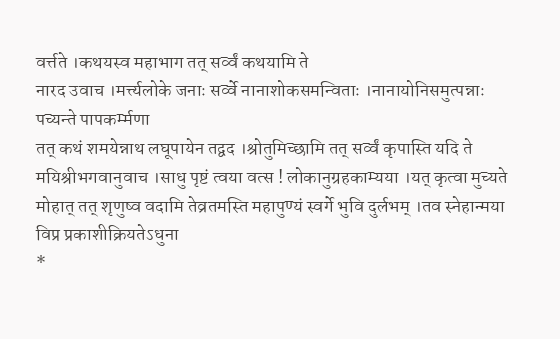वर्त्तते ।कथयस्व महाभाग तत् सर्व्वं कथयामि ते
नारद उवाच ।मर्त्त्यलोके जनाः सर्व्वे नानाशोकसमन्विताः ।नानायोनिसमुत्पन्नाः पच्यन्ते पापकर्म्मणा
तत् कथं शमयेन्नाथ लघूपायेन तद्वद ।श्रोतुमिच्छामि तत् सर्व्वं कृपास्ति यदि ते मयिश्रीभगवानुवाच ।साधु पृष्टं त्वया वत्स ! लोकानुग्रहकाम्यया ।यत् कृत्वा मुच्यते मोहात् तत् शृणुष्व वदामि तेव्रतमस्ति महापुण्यं स्वर्गे भुवि दुर्लभम् ।तव स्नेहान्मया विप्र प्रकाशीक्रियतेऽधुना
*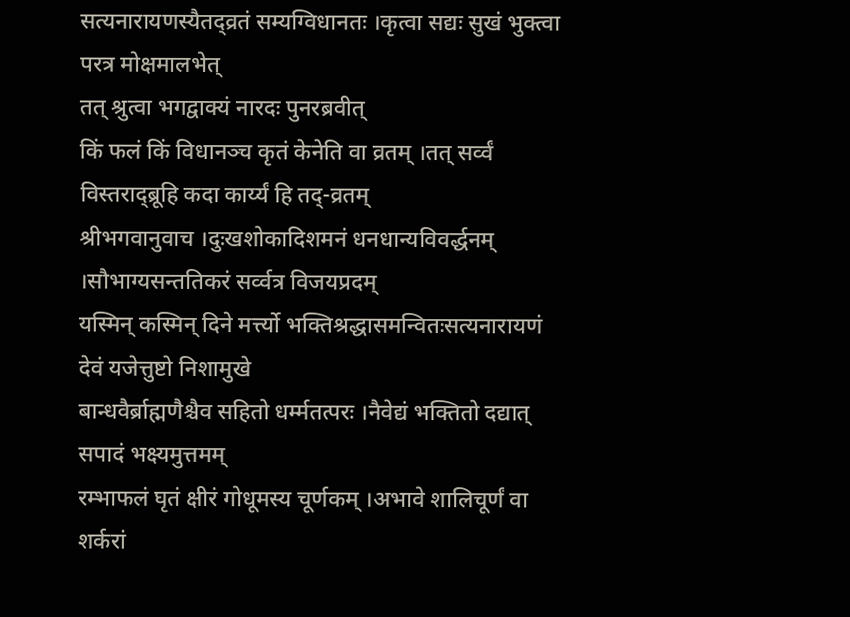सत्यनारायणस्यैतद्व्रतं सम्यग्विधानतः ।कृत्वा सद्यः सुखं भुक्त्वा परत्र मोक्षमालभेत्
तत् श्रुत्वा भगद्वाक्यं नारदः पुनरब्रवीत्
किं फलं किं विधानञ्च कृतं केनेति वा व्रतम् ।तत् सर्व्वं विस्तराद्ब्रूहि कदा कार्य्यं हि तद्-व्रतम्
श्रीभगवानुवाच ।दुःखशोकादिशमनं धनधान्यविवर्द्धनम् ।सौभाग्यसन्ततिकरं सर्व्वत्र विजयप्रदम्
यस्मिन् कस्मिन् दिने मर्त्त्यो भक्तिश्रद्धासमन्वितःसत्यनारायणं देवं यजेत्तुष्टो निशामुखे
बान्धवैर्ब्राह्मणैश्चैव सहितो धर्म्मतत्परः ।नैवेद्यं भक्तितो दद्यात् सपादं भक्ष्यमुत्तमम्
रम्भाफलं घृतं क्षीरं गोधूमस्य चूर्णकम् ।अभावे शालिचूर्णं वा शर्करां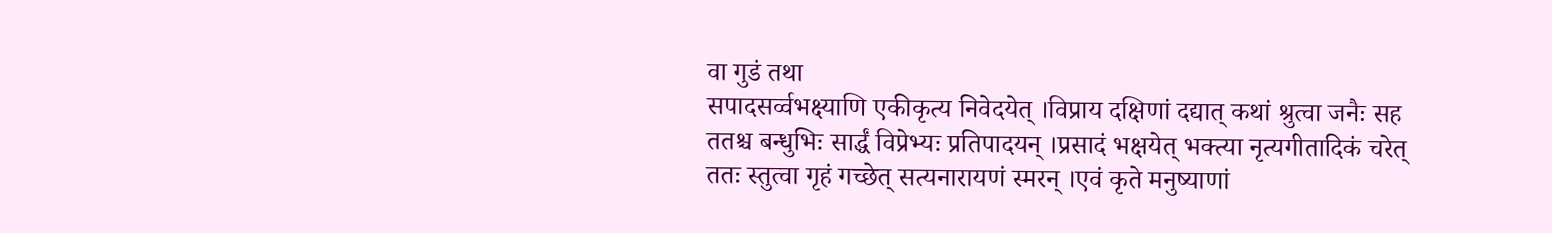वा गुडं तथा
सपादसर्व्वभक्ष्याणि एकीकृत्य निवेदयेत् ।विप्राय दक्षिणां दद्यात् कथां श्रुत्वा जनैः सह
ततश्च बन्धुभिः सार्द्धं विप्रेभ्यः प्रतिपादयन् ।प्रसादं भक्षयेत् भक्त्या नृत्यगीतादिकं चरेत्
ततः स्तुत्वा गृहं गच्छेत् सत्यनारायणं स्मरन् ।एवं कृते मनुष्याणां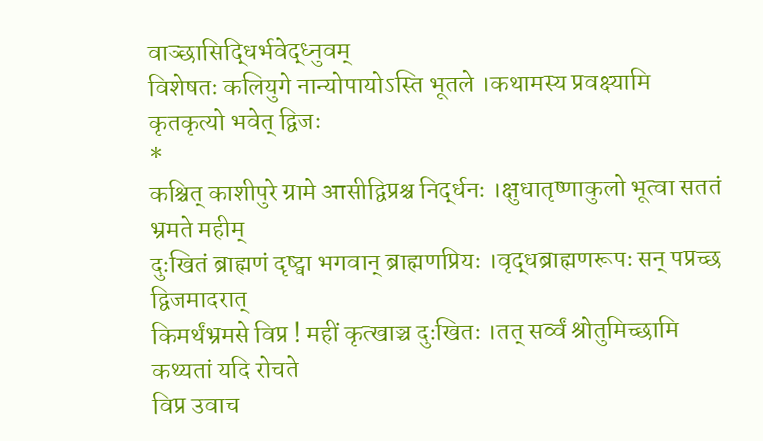वाञ्छासिद्धिर्भवेद्ध्नुवम्
विशेषतः कलियुगे नान्योपायोऽस्ति भूतले ।कथामस्य प्रवक्ष्यामि कृतकृत्यो भवेत् द्विजः
*
कश्चित् काशीपुरे ग्रामे आसीद्विप्रश्च निर्द्धनः ।क्षुधातृष्णाकुलो भूत्वा सततं भ्रमते महीम्
दुःखितं ब्राह्मणं दृष्ट्वा भगवान् ब्राह्मणप्रियः ।वृद्धब्राह्मणरूपः सन् पप्रच्छ द्विजमादरात्
किमर्थंभ्रमसे विप्र ! महीं कृत्खाञ्च दुःखितः ।तत् सर्व्वं श्रोतुमिच्छामि कथ्यतां यदि रोचते
विप्र उवाच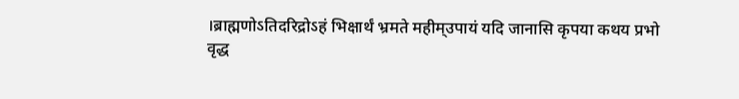।ब्राह्मणोऽतिदरिद्रोऽहं भिक्षार्थं भ्रमते महीम्उपायं यदि जानासि कृपया कथय प्रभो
वृद्ध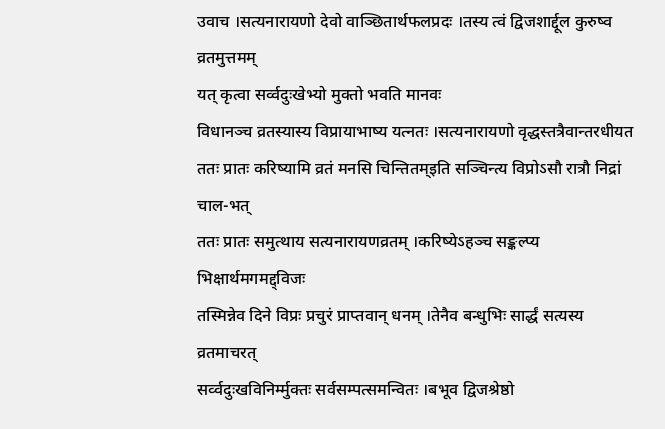उवाच ।सत्यनारायणो देवो वाञ्छितार्थफलप्रदः ।तस्य त्वं द्विजशार्द्दूल कुरुष्व व्रतमुत्तमम्
यत् कृत्वा सर्व्वदुःखेभ्यो मुक्तो भवति मानवः
विधानञ्च व्रतस्यास्य विप्रायाभाष्य यत्नतः ।सत्यनारायणो वृद्धस्तत्रैवान्तरधीयत
ततः प्रातः करिष्यामि व्रतं मनसि चिन्तितम्इति सञ्चिन्त्य विप्रोऽसौ रात्रौ निद्रां चाल-भत्
ततः प्रातः समुत्थाय सत्यनारायणव्रतम् ।करिष्येऽहञ्च सङ्कल्प्य भिक्षार्थमगमद्द्विजः
तस्मिन्नेव दिने विप्रः प्रचुरं प्राप्तवान् धनम् ।तेनैव बन्धुभिः सार्द्धं सत्यस्य व्रतमाचरत्
सर्व्वदुःखविनिर्म्मुक्तः सर्वसम्पत्समन्वितः ।बभूव द्विजश्रेष्ठो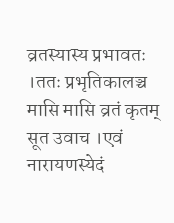व्रतस्यास्य प्रभावतः ।ततः प्रभृतिकालञ्च मासि मासि व्रतं कृतम्
सूत उवाच ।एवं नारायणस्येदं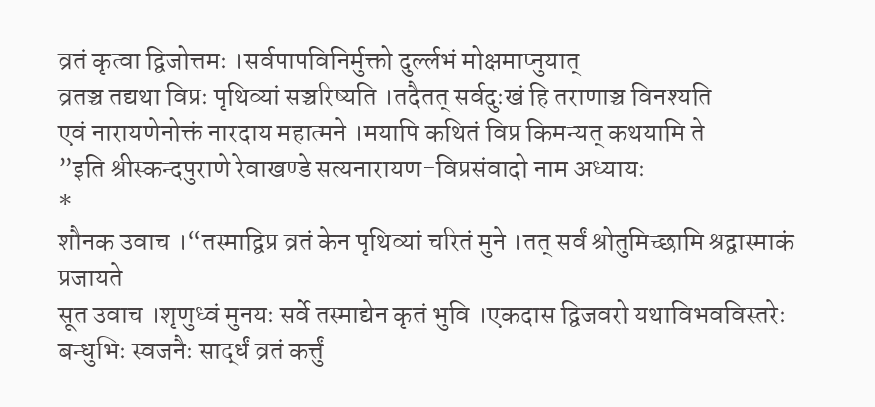व्रतं कृत्वा द्विजोत्तमः ।सर्वपापविनिर्मुक्तो दुर्ल्लभं मोक्षमाप्नुयात्
व्रतञ्च तद्यथा विप्रः पृथिव्यां सञ्चरिष्यति ।तदैतत् सर्वदुःखं हि तराणाञ्च विनश्यति
एवं नारायणेनोक्तं नारदाय महात्मने ।मयापि कथितं विप्र किमन्यत् कथयामि ते
”इति श्रीस्कन्दपुराणे रेवाखण्डे सत्यनारायण-विप्रसंवादो नाम अध्यायः
*
शौनक उवाच ।“तस्माद्विप्र व्रतं केन पृथिव्यां चरितं मुने ।तत् सर्वं श्रोतुमिच्छामि श्रद्वास्माकं प्रजायते
सूत उवाच ।शृणुध्वं मुनयः सर्वे तस्माद्येन कृतं भुवि ।एकदास द्विजवरो यथाविभवविस्तरेः
बन्धुभिः स्वजनैः सार्द्धं व्रतं कर्त्तुं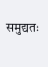समुद्यतः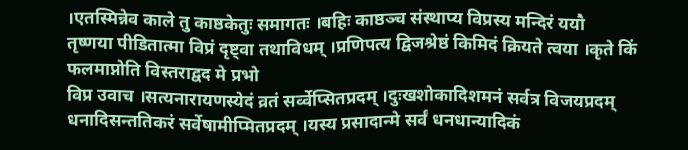।एतस्मिन्नेव काले तु काष्ठकेतुः समागतः ।बहिः काष्ठञ्च संस्थाप्य विप्रस्य मन्दिरं ययौ
तृष्णया पीडितात्मा विप्रं दृष्ट्वा तथाविधम् ।प्रणिपत्य द्विजश्रेष्ठं किमिदं क्रियते त्वया ।कृते किं फलमाप्नोति विस्तराद्वद मे प्रभो
विप्र उवाच ।सत्यनारायणस्येदं व्रतं सर्व्वेप्सितप्रदम् ।दुःखशोकादिशमनं सर्वत्र विजयप्रदम्
धनादिसन्ततिकरं सर्वेषामीप्मितप्रदम् ।यस्य प्रसादान्मे सर्वं धनधान्यादिकं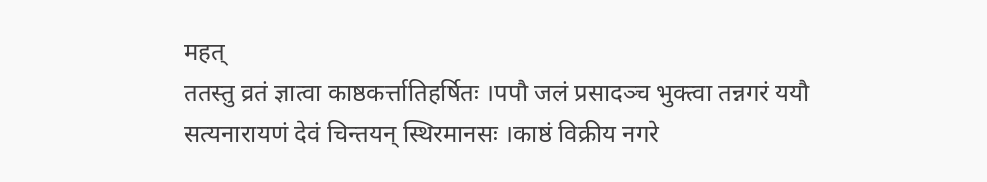महत्
ततस्तु व्रतं ज्ञात्वा काष्ठकर्त्तातिहर्षितः ।पपौ जलं प्रसादञ्च भुक्त्वा तन्नगरं ययौ
सत्यनारायणं देवं चिन्तयन् स्थिरमानसः ।काष्ठं विक्रीय नगरे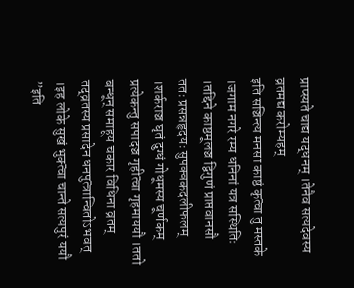प्राप्स्यते चाद्य यद्धनम् ।तेनैव सत्यदेवस्य व्रतमद्य करोम्यहम्
इति सञ्चिन्त्य मनसा काष्ठं कृत्वा तु मस्तके ।जगाम नगरे रम्य धनिनां यत्र सस्थितिः ।तद्दिने काष्ठमूलञ्च द्विगुणं प्राप्तवानसौ
ततः प्रसन्नहृदयः सुपक्वकदलीफलम् ।शर्कराञ्च घृतं दुग्धं गोधूमस्य चूर्णकम्
प्रत्येकन्तु सपादञ्च गृहीत्वा गृहमाययौ ।ततो बन्धून् समाहूय चकार विधिना व्रतम्
तद्व्रतस्य प्रसादेन धनपुत्त्रान्वितोऽभवत् ।इह लोके सुखं भुक्त्वा चान्ते सत्यपुरं ययौ
”इति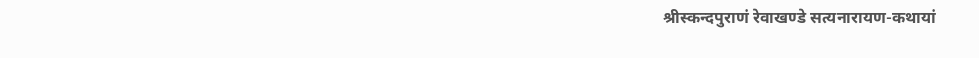श्रीस्कन्दपुराणं रेवाखण्डे सत्यनारायण-कथायां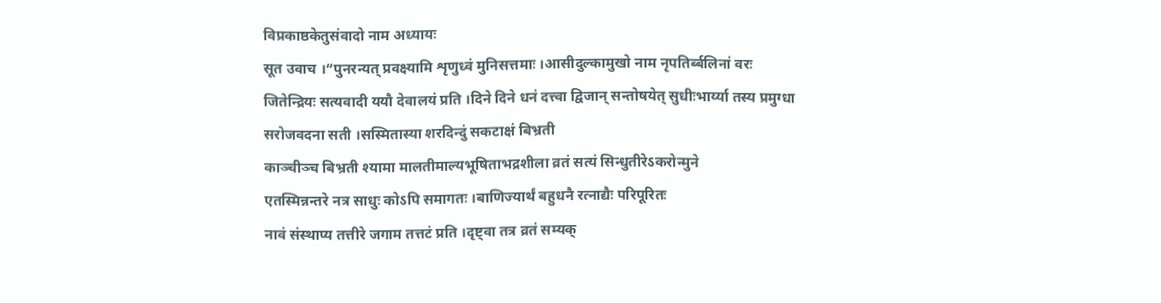विप्रकाष्ठकेतुसंवादो नाम अध्यायः
सूत उवाच ।“पुनरन्यत् प्रवक्ष्यामि शृणुध्वं मुनिसत्तमाः ।आसीदुल्कामुखो नाम नृपतिर्ब्बलिनां वरः
जितेन्द्रियः सत्यवादी ययौ देवालयं प्रति ।दिने दिने धनं दत्त्वा द्विजान् सन्तोषयेत् सुधीःभार्य्या तस्य प्रमुग्धा सरोजवदना सती ।सस्मितास्या शरदिन्दुं सकटाक्षं बिभ्रती
काञ्चीञ्च बिभ्रती श्यामा मालतीमाल्यभूषिताभद्रशीला व्रतं सत्यं सिन्धुतीरेऽकरोन्मुने
एतस्मिन्नन्तरे नत्र साधुः कोऽपि समागतः ।बाणिज्यार्थं बहुधनै रत्नाद्यैः परिपूरितः
नावं संस्थाप्य तत्तीरे जगाम तत्तटं प्रति ।दृष्ट्वा तत्र व्रतं सम्यक्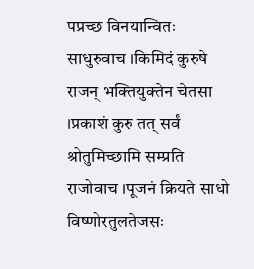पप्रच्छ विनयान्वितः
साधुरुवाच ।किमिदं कुरुषे राजन् भक्तियुक्तेन चेतसा ।प्रकाशं कुरु तत् सर्वं श्रोतुमिच्छामि सम्प्रति
राजोवाच ।पूजनं क्रियते साधो विष्णोरतुलतेजसः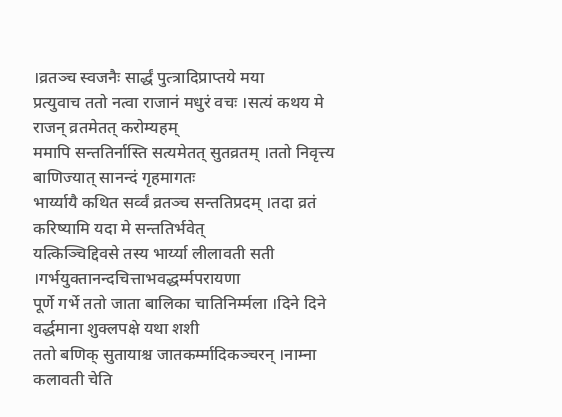।व्रतञ्च स्वजनैः सार्द्धं पुत्त्रादिप्राप्तये मया
प्रत्युवाच ततो नत्वा राजानं मधुरं वचः ।सत्यं कथय मे राजन् व्रतमेतत् करोम्यहम्
ममापि सन्ततिर्नास्ति सत्यमेतत् सुतव्रतम् ।ततो निवृत्त्य बाणिज्यात् सानन्दं गृहमागतः
भार्य्यायै कथित सर्व्वं व्रतञ्च सन्ततिप्रदम् ।तदा व्रतं करिष्यामि यदा मे सन्ततिर्भवेत्
यत्किञ्चिद्दिवसे तस्य भार्य्या लीलावती सती ।गर्भयुक्तानन्दचित्ताभवद्धर्म्मपरायणा
पूर्णे गर्भे ततो जाता बालिका चातिनिर्म्मला ।दिने दिने वर्द्धमाना शुक्लपक्षे यथा शशी
ततो बणिक् सुतायाश्च जातकर्म्मादिकञ्चरन् ।नाम्ना कलावती चेति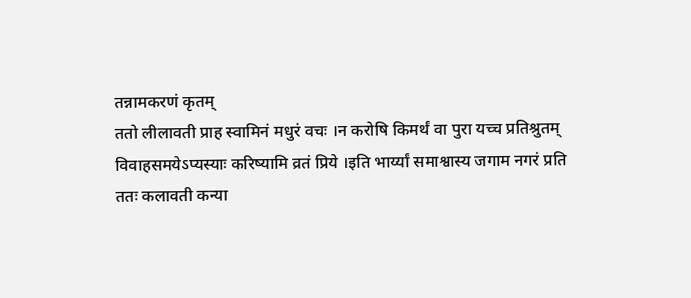तन्नामकरणं कृतम्
ततो लीलावती प्राह स्वामिनं मधुरं वचः ।न करोषि किमर्थं वा पुरा यच्च प्रतिश्रुतम्
विवाहसमयेऽप्यस्याः करिष्यामि व्रतं प्रिये ।इति भार्य्यां समाश्वास्य जगाम नगरं प्रति
ततः कलावती कन्या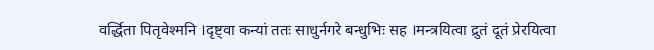वर्द्धिता पितृवेश्मनि ।दृष्ट्वा कन्यां ततः साधुर्नगरे बन्धुभिः सह ।मन्त्रयित्वा द्रुतं दूतं प्रेरयित्वा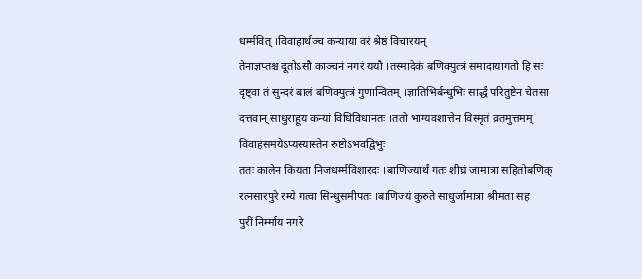धर्म्मवित् ।विवाहार्थञ्च कन्याया वरं श्रेष्ठं विचारयन्
तेनाज्ञप्तश्च दूतोऽसौ काञ्चनं नगरं ययौ ।तस्मादेकं बणिक्पुत्त्रं समादायागतो हि सः
दृष्ट्वा तं सुन्दरं बालं बणिक्पुत्त्रं गुणान्वितम् ।ज्ञातिभिर्बन्धुभिः सार्द्धं परितुष्टेन चेतसा
दत्तवान् साधुराहूय कन्यां विधिविधानतः ।ततो भाग्यवशात्तेन विस्मृतं व्रतमुत्तमम्
विवाहसमयेऽप्यस्यास्तेन रुष्टोऽभवद्विभुः
ततः कालेन कियता निजधर्म्मविशारदः ।बाणिज्यार्थं गतः शीघ्रं जामात्रा सहितोबणिक्
रत्नसारपुरे रम्ये गत्वा सिन्धुसमीपतः ।बाणिज्यं कुरुते साधुर्जामात्रा श्रीमता सह
पुरीं निर्म्माय नगरे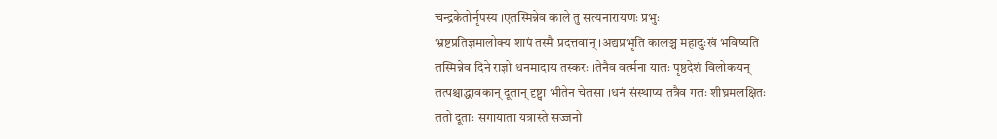चन्द्रकेतोर्नृपस्य ।एतस्मिन्नेव काले तु सत्यनारायणः प्रभुः
भ्रष्टप्रतिज्ञमालोक्य शापं तस्मै प्रदत्तवान् ।अद्यप्रभृति कालञ्च महादुःखं भविष्यति
तस्मिन्नेव दिने राज्ञो धनमादाय तस्करः ।तेनैव वर्त्मना यातः पृष्ठदेशं विलोकयन्
तत्पश्चाद्धावकान् दूतान् दृष्ट्वा भीतेन चेतसा ।धनं संस्थाप्य तत्रैव गतः शीघ्रमलक्षितः
ततो दूताः सगायाता यत्रास्ते सज्जनो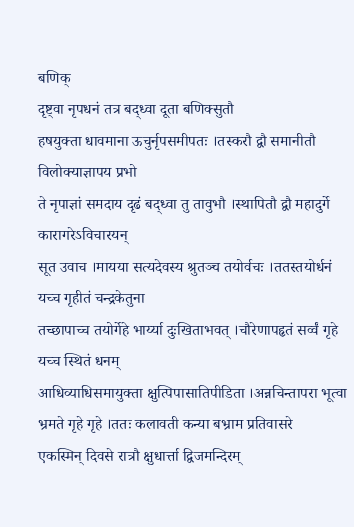बणिक्
दृष्ट्वा नृपधनं तत्र बद्ध्वा दूता बणिक्सुतौ
हषयुक्ता धावमाना ऊचुर्नृपसमीपतः ।तस्करौ द्वौ समानीतौ विलोक्याज्ञापय प्रभो
ते नृपाज्ञां समदाय दृढं बद्ध्वा तु तावुभौ ।स्थापितौ द्वौ महादुर्गे कारागरेऽविचारयन्
सूत उवाच ।मायया सत्यदेवस्य श्रुतञ्च तयोर्वचः ।ततस्तयोर्धनं यच्च गृहीतं चन्द्रकेतुना
तच्छापाच्च तयोर्गेहे भार्य्या दुःखिताभवत् ।चौरेणापहृतं सर्व्वं गृहे यच्च स्थितं धनम्
आधिव्याधिसमायुक्ता क्षुत्पिपासातिपीडिता ।अन्नचिन्तापरा भूत्वा भ्रमते गृहे गृहे ।ततः कलावती कन्या बभ्राम प्रतिवासरे
एकस्मिन् दिवसे रात्रौ क्षुधार्त्ता द्विजमन्दिरम्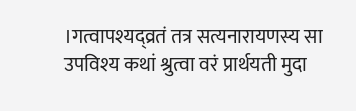।गत्वापश्यद्व्रतं तत्र सत्यनारायणस्य सा
उपविश्य कथां श्रुत्वा वरं प्रार्थयती मुदा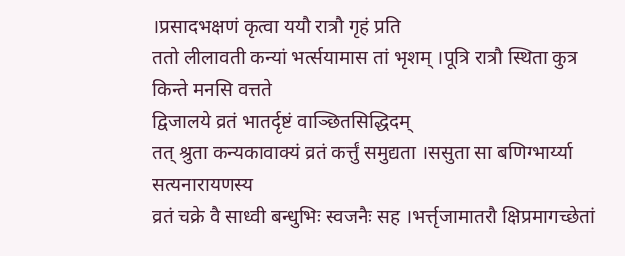।प्रसादभक्षणं कृत्वा ययौ रात्रौ गृहं प्रति
ततो लीलावती कन्यां भर्त्सयामास तां भृशम् ।पूत्रि रात्रौ स्थिता कुत्र किन्ते मनसि वत्तते
द्विजालये व्रतं भातर्दृष्टं वाञ्छितसिद्धिदम्
तत् श्रुता कन्यकावाक्यं व्रतं कर्त्तुं समुद्यता ।ससुता सा बणिग्भार्य्या सत्यनारायणस्य
व्रतं चक्रे वै साध्वी बन्धुभिः स्वजनैः सह ।भर्त्तृजामातरौ क्षिप्रमागच्छेतां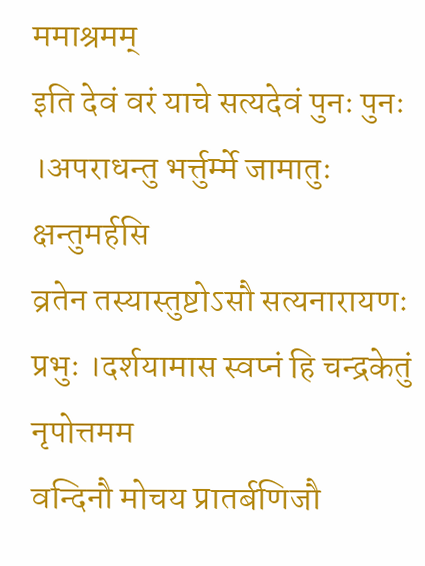ममाश्रमम्
इति देवं वरं याचे सत्यदेवं पुनः पुनः ।अपराधन्तु भर्त्तुर्म्मे जामातुः क्षन्तुमर्हसि
व्रतेन तस्यास्तुष्टोऽसौ सत्यनारायणः प्रभुः ।दर्शयामास स्वप्नं हि चन्द्रकेतुं नृपोत्तमम
वन्दिनौ मोचय प्रातर्बणिजौ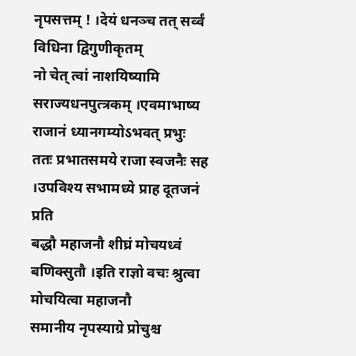नृपसत्तम् ! ।देयं धनञ्च तत् सर्व्वं विधिना द्विगुणीकृतम्
नो चेत् त्वां नाशयिष्यामि सराज्यधनपुत्त्रकम् ।एवमाभाष्य राजानं ध्यानगम्योऽभवत् प्रभुः
ततः प्रभातसमये राजा स्वजनैः सह ।उपविश्य सभामध्ये प्राह दूतजनं प्रति
बद्धौ महाजनौ शीघ्रं मोचयध्वं बणिक्सुतौ ।इति राज्ञो वचः श्रुत्वा मोचयित्वा महाजनौ
समानीय नृपस्याग्रे प्रोचुश्च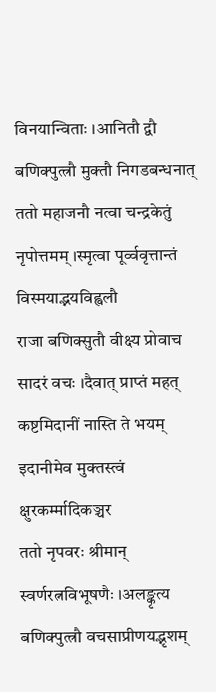विनयान्विताः ।आनितौ द्वौ बणिक्पुत्त्रौ मुक्तौ निगडबन्धनात्
ततो महाजनौ नत्वा चन्द्रकेतुं नृपोत्तमम् ।स्मृत्वा पूर्व्ववृत्तान्तं विस्मयाद्भयविह्वलौ
राजा बणिक्सुतौ वीक्ष्य प्रोवाच सादरं वचः ।दैवात् प्राप्तं महत् कष्टमिदानीं नास्ति ते भयम्
इदानीमेव मुक्तस्त्वं क्षुरकर्म्मादिकञ्चर
ततो नृपवरः श्रीमान् स्वर्णरत्नविभूषणैः ।अलङ्कृत्य बणिक्पुत्त्रौ वचसाप्रीणयद्भृशम्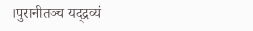।पुरानीतञ्च यद्द्रव्यं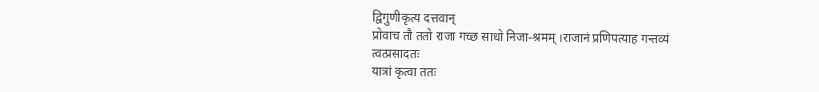द्विगुणीकृत्य दत्तवान्
प्रोवाच तौ ततो राजा गच्छ साधो निजा-श्रमम् ।राजानं प्रणिपत्याह गन्तव्यं त्वत्प्रसादतः
यात्रां कृत्वा ततः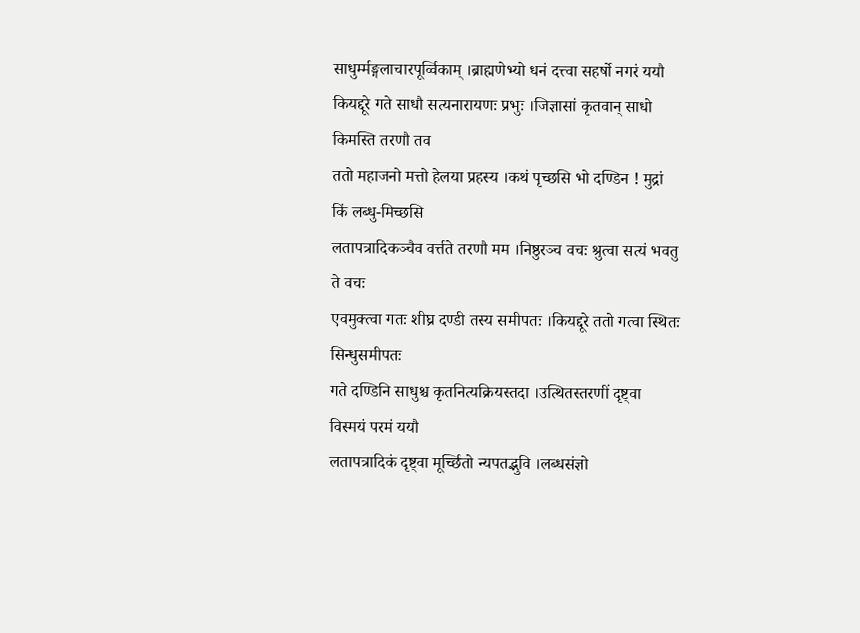साधुर्म्मङ्गलाचारपूर्व्विकाम् ।ब्राह्मणेभ्यो धनं दत्त्वा सहर्षो नगरं ययौ
कियद्दूरे गते साधौ सत्यनारायणः प्रभुः ।जिज्ञासां कृतवान् साधो किमस्ति तरणौ तव
ततो महाजनो मत्तो हेलया प्रहस्य ।कथं पृच्छसि भो दण्डिन ! मुद्रां किं लब्धु-मिच्छसि
लतापत्रादिकञ्चैव वर्त्तते तरणौ मम ।निष्ठुरञ्च वचः श्रुत्वा सत्यं भवतु ते वचः
एवमुक्त्वा गतः शीघ्र दण्डी तस्य समीपतः ।कियद्दूरे ततो गत्वा स्थितः सिन्धुसमीपतः
गते दण्डिनि साधुश्च कृतनित्यक्रियस्तदा ।उत्थितस्तरणीं दृष्ट्वा विस्मयं परमं ययौ
लतापत्रादिकं दृष्ट्वा मूर्च्छितो न्यपतद्भुवि ।लब्धसंज्ञो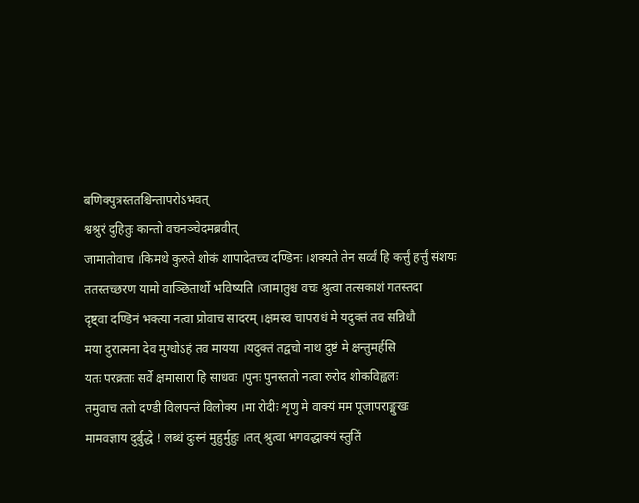बणिक्पुत्रस्ततश्चिन्तापरोऽभवत्
श्वश्रुरं दुहितुः कान्तो वचनञ्चेदमब्रवीत्
जामातोवाच ।किमथे कुरुते शोकं शापादेतच्च दण्डिनः ।शक्यते तेन सर्व्वं हि कर्त्तुं हर्त्तुं संशयः
ततस्तच्छरण यामो वाञ्छितार्थो भविष्यति ।जामातुश्च वचः श्रुत्वा तत्सकाशं गतस्तदा
दृष्ट्वा दण्डिनं भक्त्या नत्वा प्रोवाच सादरम् ।क्षमस्व चापराधं मे यदुक्तं तव सन्निधौ
मया दुरात्मना देव मुग्धोऽहं तव मायया ।यदुक्तं तद्वचो नाथ दुष्टं मे क्षन्तुमर्हसि
यतः परक्र्ताः सर्वे क्षमासारा हि साधवः ।पुनः पुनस्ततो नत्वा रुरोद शोकविह्वलः
तमुवाच ततो दण्डी विलपन्तं विलोक्य ।मा रोदीः शृणु मे वाक्यं मम पूजापराङ्मुखः
मामवज्ञाय दुर्बुद्धे ! लब्धं दुःस्नं मुहुर्मुहुः ।तत् श्रुत्वा भगवद्धाक्यं स्तुतिं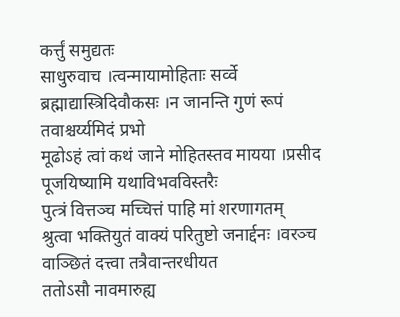कर्त्तुं समुद्यतः
साधुरुवाच ।त्वन्मायामोहिताः सर्व्वे ब्रह्माद्यास्त्रिदिवौकसः ।न जानन्ति गुणं रूपं तवाश्चर्य्यमिदं प्रभो
मूढोऽहं त्वां कथं जाने मोहितस्तव मायया ।प्रसीद पूजयिष्यामि यथाविभवविस्तरैः
पुत्त्रं वित्तञ्च मच्चित्तं पाहि मां शरणागतम्
श्रुत्वा भक्तियुतं वाक्यं परितुष्टो जनार्द्दनः ।वरञ्च वाञ्छितं दत्त्वा तत्रैवान्तरधीयत
ततोऽसौ नावमारुह्य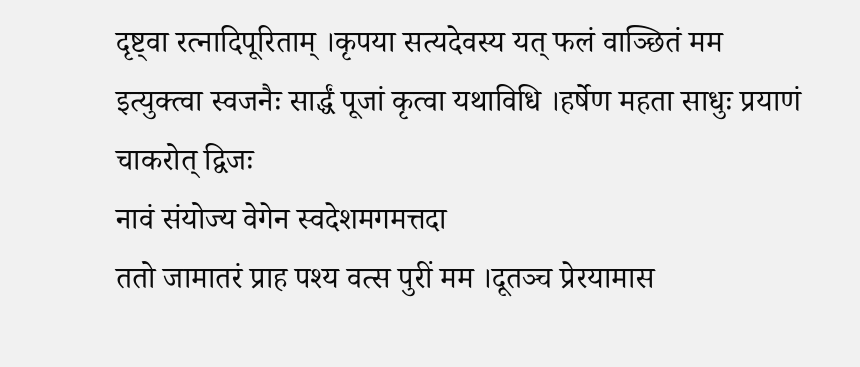दृष्ट्वा रत्नादिपूरिताम् ।कृपया सत्यदेवस्य यत् फलं वाञ्छितं मम
इत्युक्त्वा स्वजनैः सार्द्धं पूजां कृत्वा यथाविधि ।हर्षेण महता साधुः प्रयाणं चाकरोत् द्विजः
नावं संयोज्य वेगेन स्वदेशमगमत्तदा
ततो जामातरं प्राह पश्य वत्स पुरीं मम ।दूतञ्च प्रेरयामास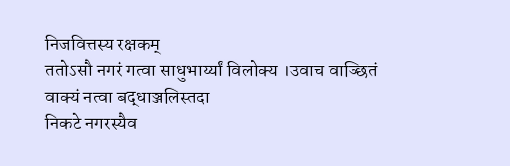निजवित्तस्य रक्षकम्
ततोऽसौ नगरं गत्वा साधुभार्य्यां विलोक्य ।उवाच वाञ्छितं वाक्यं नत्वा बद्धाञ्जलिस्तदा
निकटे नगरस्यैव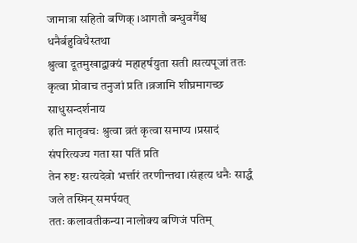जामात्रा सहितो बणिक् ।आगतौ बन्धुवर्गैश्च धनैर्बहुविधैस्तथा
श्रुत्वा दूतमुखाद्वाक्यं महाहर्षयुता सती ।सत्यपूजां ततः कृत्वा प्रोवाच तनुजां प्रति ।व्रजामि शीघ्रमागच्छ साधुसन्दर्शनाय
इति मातृवचः श्रुत्वा व्रतं कृत्वा समाप्य ।प्रसादं संपरित्यज्य गता सा पतिं प्रति
तेन रुष्टः सत्यदेवो भर्त्तारं तरणीन्तथा ।संहृत्य धनैः सार्द्धं जले तस्मिन् समर्पयत्
ततः कलावतीकन्या नालोक्य बणिजं पतिम्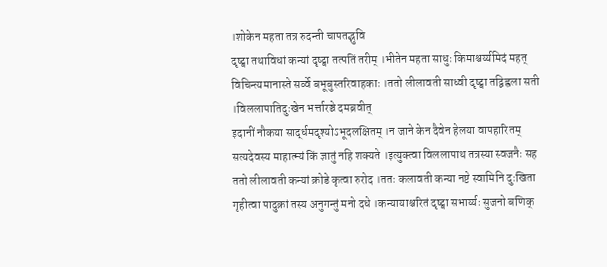।शोकेन महता तत्र रुदन्ती चापतद्भुवि
दृष्ट्वा तथाविधां कन्यां दृष्ट्वा तत्पतिं तरीम् ।भीतेन महता साधुः किमाश्चर्य्यमिदं महत्
विचिन्त्यमानास्ते सर्व्वे बभूबुस्तरिवाहकाः ।ततो लीलावती साध्वी दृष्ट्वा तद्विह्वला सती ।विललापातिदुःखेन भर्त्तारञ्चे दमब्रवीत्
इदानीं नौकया सार्द्धमदृश्योऽभूदलक्षितम् ।न जाने केन दैवेन हेलया वापहारितम्
सत्यदेवस्य माहात्म्यं किं ज्ञातुं नहि शक्यते ।इत्युक्त्वा विललापाथ तत्रस्या स्वजनैः सह
ततो लीलावती कन्यां क्रोडे कृत्वा रुरोद ।ततः कलावती कन्या नष्टे स्वामिनि दुःखिता
गृहीत्वा पादुक्रां तस्य अनुगन्तुं मनो दधे ।कन्यायाश्चरितं दृष्ट्वा सभार्य्यः सुजनो बणिक्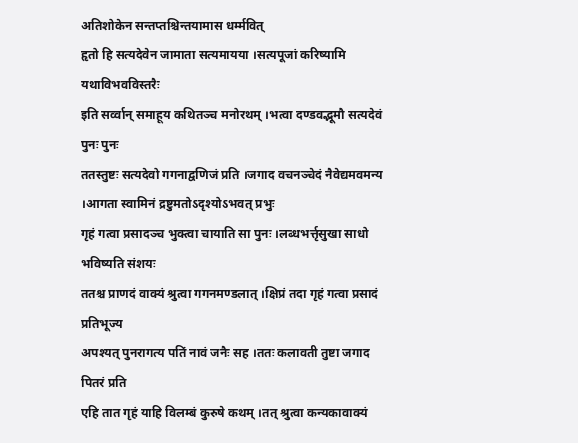अतिशोकेन सन्तप्तश्चिन्तयामास धर्म्मवित्
हृतो हि सत्यदेवेन जामाता सत्यमायया ।सत्यपूजां करिष्यामि यथाविभवविस्तरैः
इति सर्व्वान् समाहूय कथितञ्च मनोरथम् ।भत्वा दण्डवद्भूमौ सत्यदेवं पुनः पुनः
ततस्तुष्टः सत्यदेवो गगनाद्वणिजं प्रति ।जगाद वचनञ्चेदं नैवेद्यमवमन्य ।आगता स्वामिनं द्रष्टुमतोऽदृश्योऽभवत् प्रभुः
गृहं गत्वा प्रसादञ्च भुक्त्वा चायाति सा पुनः ।लब्धभर्त्तृसुखा साधो भविष्यति संशयः
ततश्च प्राणदं वाक्यं श्रुत्वा गगनमण्डलात् ।क्षिप्रं तदा गृहं गत्वा प्रसादं प्रतिभूज्य
अपश्यत् पुनरागत्य पतिं नावं जनैः सह ।ततः कलावती तुष्टा जगाद पितरं प्रति
एहि तात गृहं याहि विलम्बं कुरुषे कथम् ।तत् श्रुत्वा कन्यकावाक्यं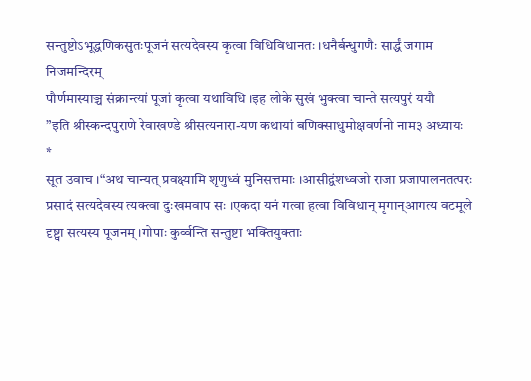सन्तुष्टोऽभूद्धणिकसुतःपूजनं सत्यदेवस्य कृत्वा विधिविधानतः ।धनैर्बन्धुगणैः सार्द्धं जगाम निजमन्दिरम्
पौर्णमास्याञ्च संक्रान्त्यां पूजां कृत्वा यथाविधि ।इह लोके सुखं भुक्त्वा चान्ते सत्यपुरं ययौ
”इति श्रीस्कन्दपुराणे रेवाखण्डे श्रीसत्यनारा-यण कथायां बणिक्साधुमोक्षवर्णनो नाम३ अध्यायः
*
सूत उवाच ।“अथ चान्यत् प्रवक्ष्यामि शृणुध्वं मुनिसत्तमाः ।आसीद्वंशध्वजो राजा प्रजापालनतत्परः
प्रसादं सत्यदेवस्य त्यक्त्वा दुःखमवाप सः ।एकदा यनं गत्वा हत्वा विविधान् मृगान्आगत्य वटमूले दृष्ट्वा सत्यस्य पूजनम् ।गोपाः कुर्व्वन्ति सन्तुष्टा भक्तियुक्ताः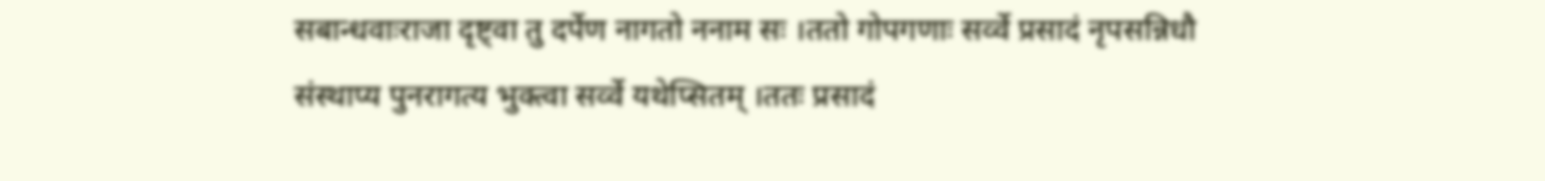सबान्धवाःराजा दृष्ट्वा तु दर्पेण नागतो ननाम सः ।ततो गोपगणाः सर्व्वे प्रसादं नृपसन्निधौ
संस्थाप्य पुनरागत्य भुक्त्वा सर्व्वे यथेप्सितम् ।ततः प्रसादं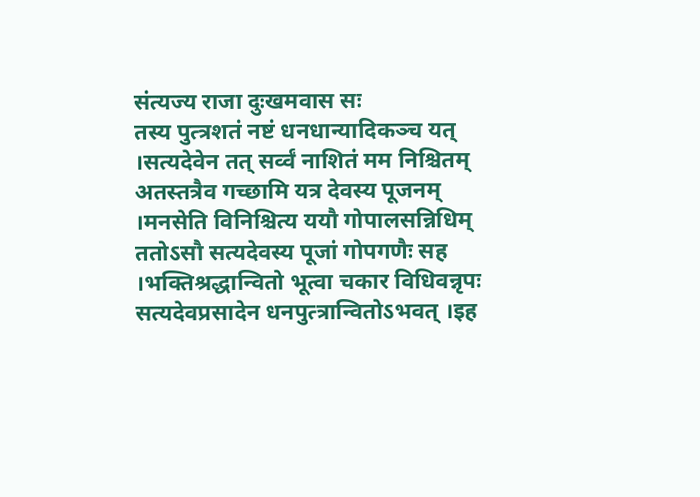संत्यज्य राजा दुःखमवास सः
तस्य पुत्त्रशतं नष्टं धनधान्यादिकञ्च यत् ।सत्यदेवेन तत् सर्व्वं नाशितं मम निश्चितम्
अतस्तत्रैव गच्छामि यत्र देवस्य पूजनम् ।मनसेति विनिश्चित्य ययौ गोपालसन्निधिम्
ततोऽसौ सत्यदेवस्य पूजां गोपगणैः सह ।भक्तिश्रद्धान्वितो भूत्वा चकार विधिवन्नृपः
सत्यदेवप्रसादेन धनपुत्त्रान्वितोऽभवत् ।इह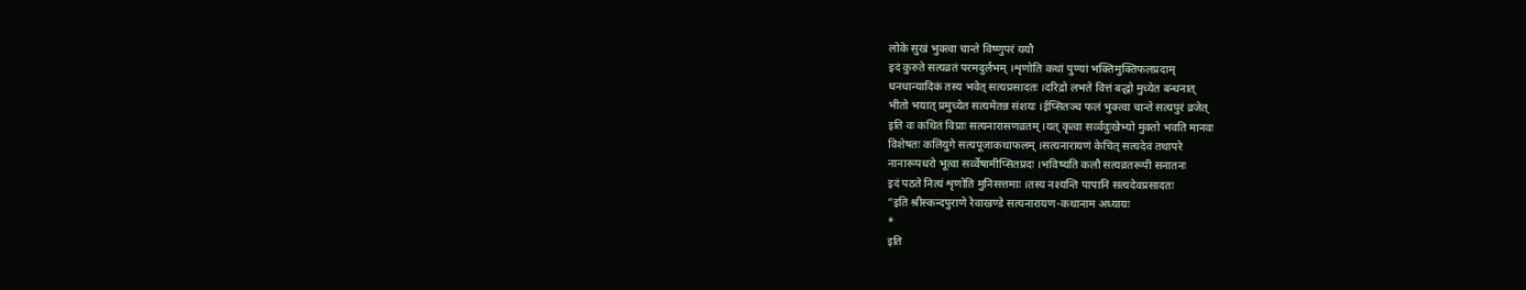लोके सुखं भुक्त्वा चान्ते विष्णुपरं ययौ
इदं कुरुते सत्यव्रतं परमदुर्लभम् ।शृणोति कथां पुण्यां भक्तिमुक्तिफलप्रदाम्
धनधान्यादिकं तस्य भवेत् सत्यप्रसादतः ।दरिद्रो लभते वित्तं बद्धो मुच्येत बन्धनात्
भीतो भयात् प्रमुच्येत सत्यमेतन्न संशयः ।ईप्सितञ्च फलं भुक्त्वा चान्ते सत्यपुरं व्रजेत्
इति वः कथितं विप्राः सत्यनारासणव्रतम् ।यत् कृत्वा सर्व्वदुःखेभ्यो मुक्तो भवति मानवः
विशेषतः कलियुगे सत्यपूजाकथाफलम् ।सत्यनारायणं केचित् सत्यदेवं तथापरे
नानारूपधरो भूत्वा सर्व्वेषामीप्सितप्रदः ।भविष्यति कलौ सत्यव्रतरूपी सनातनः
इदं पठते नित्यं शृणोति मुनिसत्तमाः ।तस्य नश्यन्ति पापानि सत्यदेवप्रसादतः
”इति श्रीस्कन्दपुराणे रेवाखण्डे सत्यनारायण-कथानाम अध्यायः
*
इति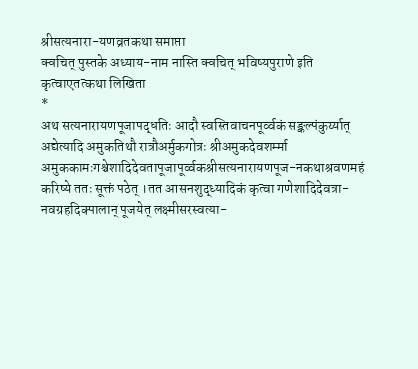श्रीसत्यनारा-यणव्रतकथा समाप्ता
क्वचित् पुस्तके अध्याय-नाम नास्ति क्वचित् भविष्यपुराणे इति कृत्वाएतत्कथा लिखिता
*
अथ सत्यनारायणपूजापद्धतिः आदौ स्वस्तिवाचनपूर्व्वकं सङ्कल्पंकुर्य्यात् अद्येत्यादि अमुकतिथौ रात्रौअर्मुकगोत्रः श्रीअमुकदेवशर्म्मा अमुककामःगश्चेशादिदेवतापूजापूर्व्वकश्रीसत्यनारायणपूज-नकथाश्रवणमहं करिष्ये ततः सूक्तं पठेत् ।तत आसनशुद्ध्यादिकं कृत्वा गणेशादिदेवत्रा-नवग्रहदिक्पालान् पूजयेत् लक्ष्मीसरस्वत्या-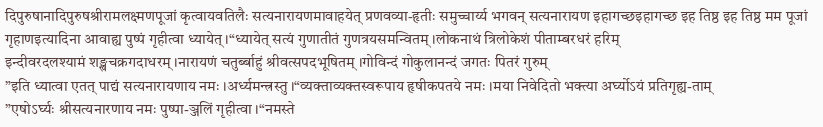दिपुरुषानादिपुरुषश्रीरामलक्ष्मणपूजां कृत्वायवतिलैः सत्यनारायणमावाहयेत् प्रणवव्या-हृतीः समुच्चार्य्य भगवन् सत्यनारायण इहागच्छइहागच्छ इह तिष्ठ इह तिष्ठ मम पूजां गृहाणइत्यादिना आवाह्य पुष्पं गृहीत्वा ध्यायेत् ।“ध्यायेत् सत्यं गुणातीतं गुणत्रयसमन्वितम् ।लोकनाथं त्रिलोकेशं पीताम्बरधरं हरिम्
इन्दीवरदलश्यामं शङ्खचक्रगदाधरम् ।नारायणं चतुर्ब्बाहुं श्रीवत्सपदभूषितम् ।गोविन्दं गोकुलानन्दं जगतः पितरं गुरुम्
”इति ध्यात्वा एतत् पाद्यं सत्यनारायणाय नमः ।अर्ध्यमन्त्रस्तु ।“व्यक्ताव्यक्तस्वरूपाय हृषीकपतये नमः ।मया निवेदितो भक्त्या अर्घ्योऽयं प्रतिगृह्य-ताम्
”एषोऽर्घ्यः श्रीसत्यनारणाय नमः पुष्पा-ञ्जलिं गृहीत्वा ।“नमस्ते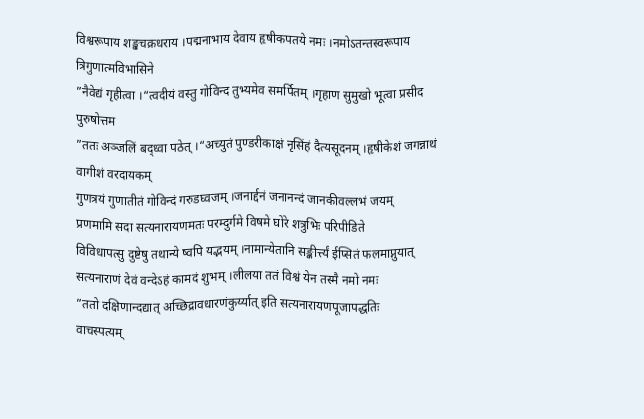विश्वरूपाय शङ्खचक्रधराय ।पद्मनाभाय देवाय हृषीकपतये नमः ।नमोऽतन्तस्वरूपाय त्रिगुणात्मविभासिने
”नैवेद्यं गृहीत्वा ।“त्वदीयं वस्तु गोविन्द तुभ्यमेव समर्पितम् ।गृहाण सुमुखो भूत्वा प्रसीद पुरुषोत्तम
”ततः अञ्जलिं बद्ध्वा पठेत् ।“अच्युतं पुण्डरीकाक्षं नृसिंहं दैत्यसूदनम् ।हृषीकेशं जगन्नाथं वागीशं वरदायकम्
गुणत्रयं गुणातीतं गोविन्दं गरुडघ्वजम् ।जनार्द्दनं जनानन्दं जानकीवल्लभं जयम्
प्रणमामि सदा सत्यनारायणमतः परम्दुर्गमे विषमे घोरे शत्रुभिः परिपीडिते
विविधापत्सु दुष्टेषु तथान्ये ष्वपि यद्भयम् ।नामान्येतानि सङ्कीर्त्त्यं ईप्सितं फलमाप्नुयात्
सत्यनाराणं देवं वन्देऽहं कामदं शुभम् ।लीलया ततं विश्वं येन तस्मै नमो नमः
”ततो दक्षिणान्दद्यात् अच्छिद्रावधारणंकुर्य्यात् इति सत्यनारायणपूजापद्धतिः
वाचस्पत्यम्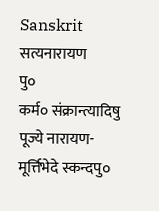Sanskrit
सत्यनारायण
पु०
कर्म० संक्रान्त्यादिषु पूज्ये नारायण-मूर्त्तिभेदे स्कन्दपु०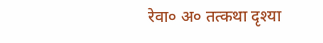रेवा० अ० तत्कथा दृश्या